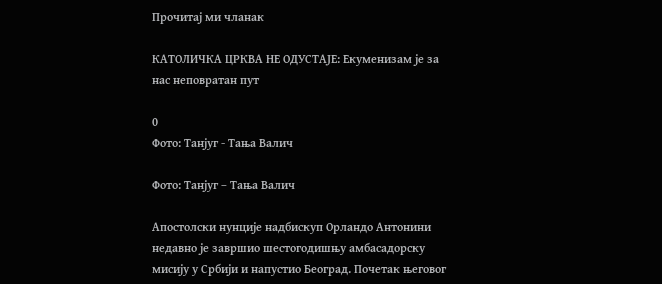Прочитај ми чланак

КАТОЛИЧКА ЦРКВА НЕ ОДУСТАЈЕ: Екуменизам је за нас неповратан пут

0
Фото: Танјуг - Тања Валич

Фото: Танјуг – Тања Валич

Апостолски нунције надбискуп Орландо Антонини недавно је завршио шестогодишњу амбасадорску мисију у Србији и напустио Београд. Почетак његовог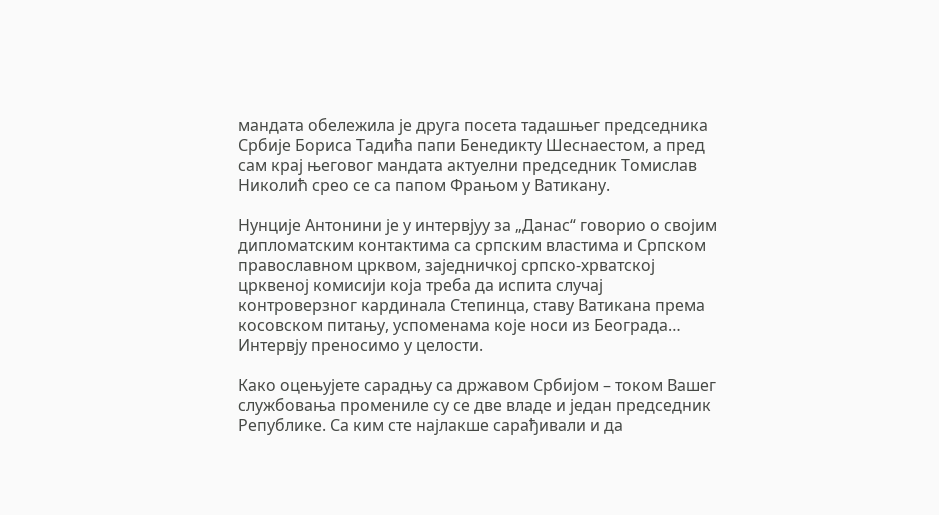мандата обележила је друга посета тадашњег председника Србије Бориса Тадића папи Бенедикту Шеснаестом, а пред сам крај његовог мандата актуелни председник Томислав Николић срео се са папом Фрањом у Ватикану.

Нунције Антонини је у интервјуу за „Данас“ говорио о својим дипломатским контактима са српским властима и Српском православном црквом, заједничкој српско-хрватској црквеној комисији која треба да испита случај контроверзног кардинала Степинца, ставу Ватикана према косовском питању, успоменама које носи из Београда… Интервју преносимо у целости.

Како оцењујете сарадњу са државом Србијом – током Вашег службовања промениле су се две владе и један председник Републике. Са ким сте најлакше сарађивали и да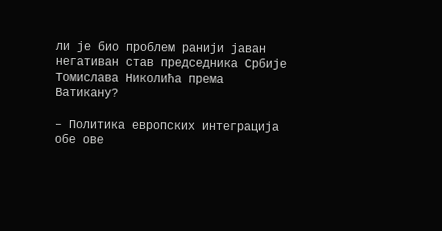ли је био проблем ранији јаван негативан став председника Србије Томислава Николића према Ватикану?

– Политика европских интеграција обе ове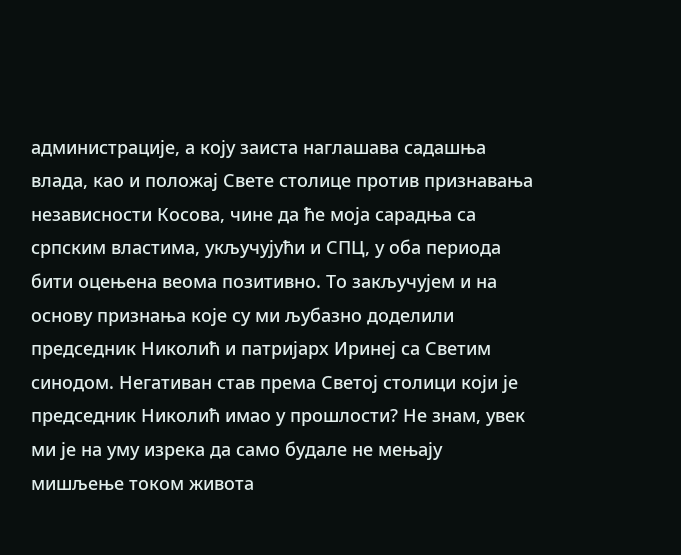администрације, а коју заиста наглашава садашња влада, као и положај Свете столице против признавања независности Косова, чине да ће моја сарадња са српским властима, укључујући и СПЦ, у оба периода бити оцењена веома позитивно. То закључујем и на основу признања које су ми љубазно доделили председник Николић и патријарх Иринеј са Светим синодом. Негативан став према Светој столици који је председник Николић имао у прошлости? Не знам, увек ми је на уму изрека да само будале не мењају мишљење током живота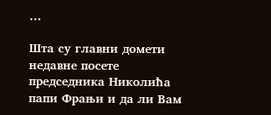…

Шта су главни домети недавне посете председника Николића папи Фрањи и да ли Вам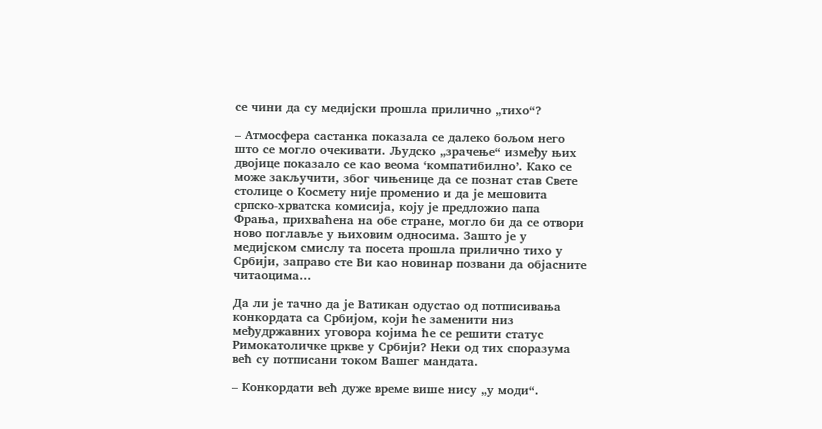се чини да су медијски прошла прилично „тихо“?

– Атмосфера састанка показала се далеко бољом него што се могло очекивати. Људско „зрачење“ између њих двојице показало се као веома ‘компатибилно’. Како се може закључити, због чињенице да се познат став Свете столице о Космету није променио и да је мешовита српско-хрватска комисија, коју је предложио папа Фрања, прихваћена на обе стране, могло би да се отвори ново поглавље у њиховим односима. Зашто је у медијском смислу та посета прошла прилично тихо у Србији, заправо сте Ви као новинар позвани да објасните читаоцима…

Да ли је тачно да је Ватикан одустао од потписивања конкордата са Србијом, који ће заменити низ међудржавних уговора којима ће се решити статус Римокатоличке цркве у Србији? Неки од тих споразума већ су потписани током Вашег мандата.

– Конкордати већ дуже време више нису „у моди“.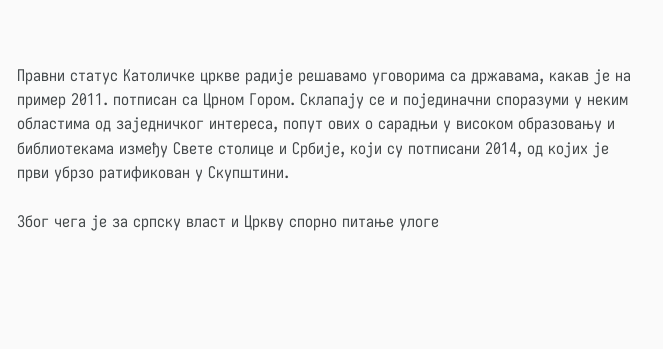Правни статус Католичке цркве радије решавамо уговорима са државама, какав је на пример 2011. потписан са Црном Гором. Склапају се и појединачни споразуми у неким областима од заједничког интереса, попут ових о сарадњи у високом образовању и библиотекама између Свете столице и Србије, који су потписани 2014, од којих је први убрзо ратификован у Скупштини.

Због чега је за српску власт и Цркву спорно питање улоге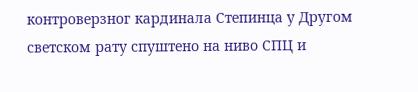контроверзног кардинала Степинца у Другом светском рату спуштено на ниво СПЦ и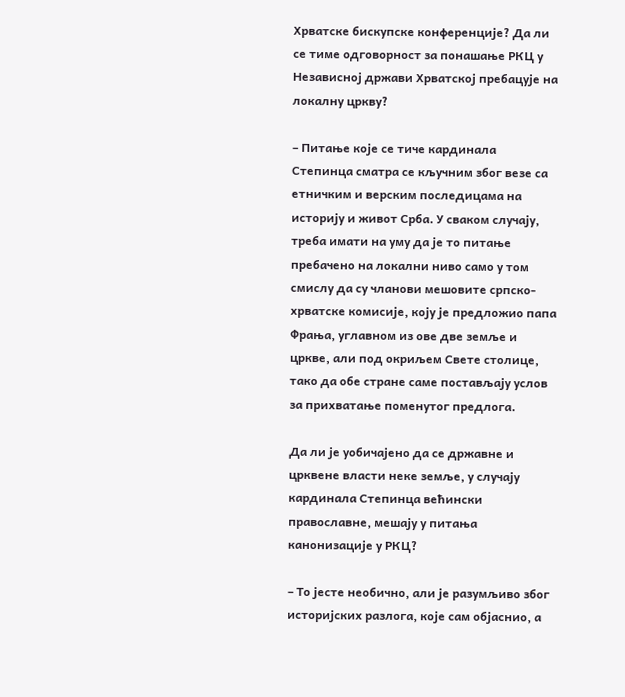Хрватске бискупске конференције? Да ли се тиме одговорност за понашање РКЦ у Независној држави Хрватској пребацује на локалну цркву?

– Питање које се тиче кардинала Степинца сматра се кључним због везе са етничким и верским последицама на историју и живот Срба. У сваком случају, треба имати на уму да је то питање пребачено на локални ниво само у том смислу да су чланови мешовите српско-хрватске комисије, коју је предложио папа Фрања, углавном из ове две земље и цркве, али под окриљем Свете столице, тако да обе стране саме постављају услов за прихватање поменутог предлога.

Да ли је уобичајено да се државне и црквене власти неке земље, у случају кардинала Степинца већински православне, мешају у питања канонизације у РКЦ?

– То јесте необично, али је разумљиво због историјских разлога, које сам објаснио, а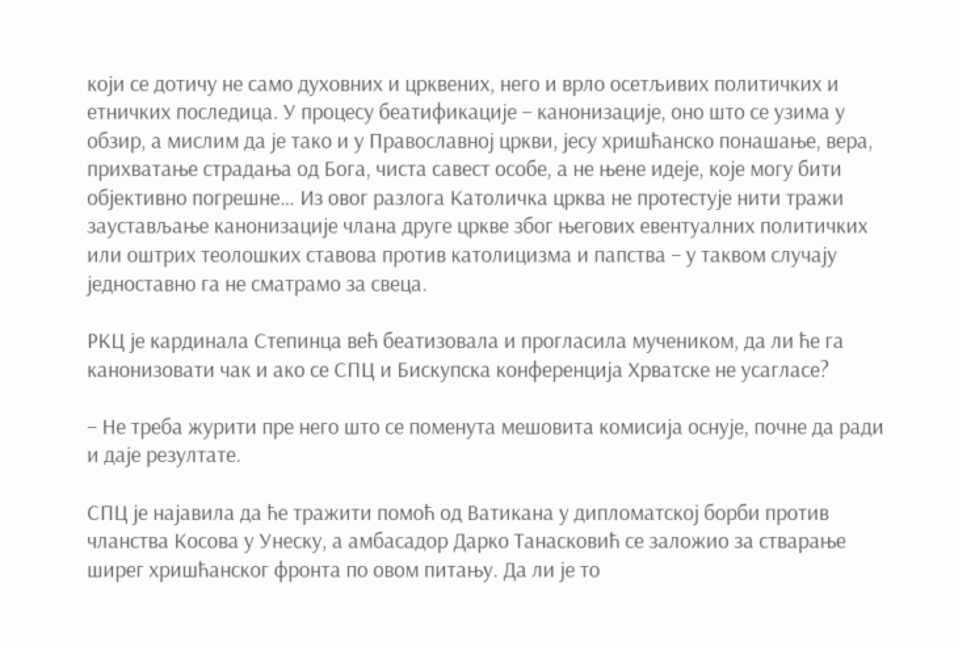који се дотичу не само духовних и црквених, него и врло осетљивих политичких и етничких последица. У процесу беатификације – канонизације, оно што се узима у обзир, а мислим да је тако и у Православној цркви, јесу хришћанско понашање, вера, прихватање страдања од Бога, чиста савест особе, а не њене идеје, које могу бити објективно погрешне… Из овог разлога Католичка црква не протестује нити тражи заустављање канонизације члана друге цркве због његових евентуалних политичких или оштрих теолошких ставова против католицизма и папства – у таквом случају једноставно га не сматрамо за свеца.

РКЦ је кардинала Степинца већ беатизовала и прогласила мучеником, да ли ће га канонизовати чак и ако се СПЦ и Бискупска конференција Хрватске не усагласе?

– Не треба журити пре него што се поменута мешовита комисија оснује, почне да ради и даје резултате.

СПЦ је најавила да ће тражити помоћ од Ватикана у дипломатској борби против чланства Косова у Унеску, а амбасадор Дарко Танасковић се заложио за стварање ширег хришћанског фронта по овом питању. Да ли је то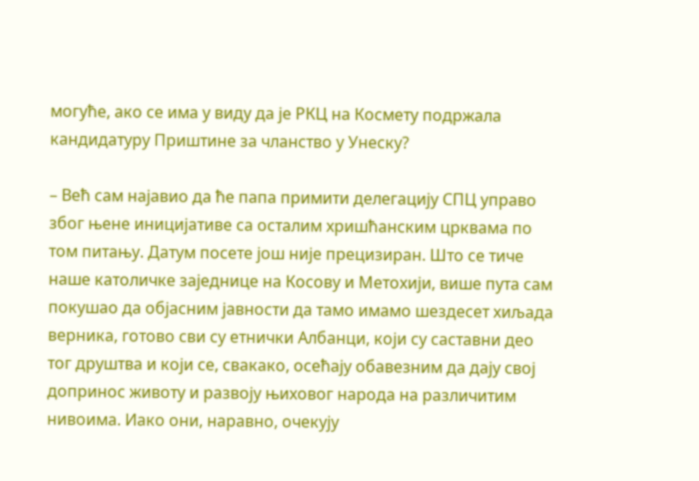могуће, ако се има у виду да је РКЦ на Космету подржала кандидатуру Приштине за чланство у Унеску?

– Већ сам најавио да ће папа примити делегацију СПЦ управо због њене иницијативе са осталим хришћанским црквама по том питању. Датум посете још није прецизиран. Што се тиче наше католичке заједнице на Косову и Метохији, више пута сам покушао да објасним јавности да тамо имамо шездесет хиљада верника, готово сви су етнички Албанци, који су саставни део тог друштва и који се, свакако, осећају обавезним да дају свој допринос животу и развоју њиховог народа на различитим нивоима. Иако они, наравно, очекују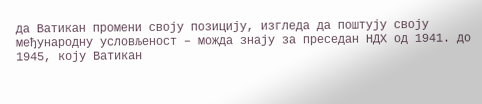да Ватикан промени своју позицију, изгледа да поштују своју међународну условљеност – можда знају за преседан НДХ од 1941. до 1945, коју Ватикан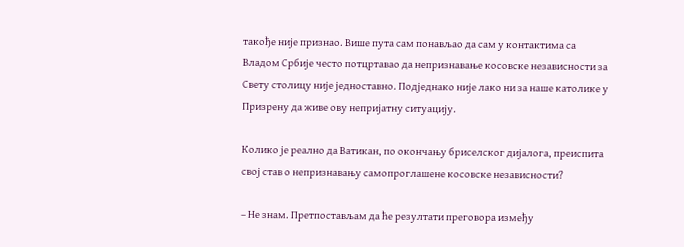такође није признао. Више пута сам понављао да сам у контактима са Владом Србије често потцртавао да непризнавање косовске независности за Свету столицу није једноставно. Подједнако није лако ни за наше католике у Призрену да живе ову непријатну ситуацију.

Колико је реално да Ватикан, по окончању бриселског дијалога, преиспита свој став о непризнавању самопроглашене косовске независности?

– Не знам. Претпостављам да ће резултати преговора између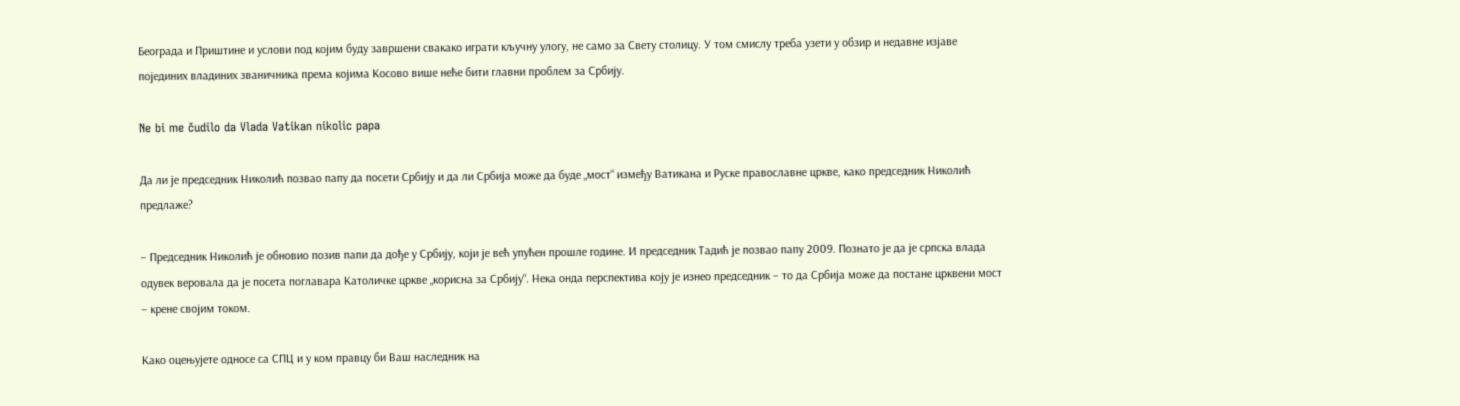Београда и Приштине и услови под којим буду завршени свакако играти кључну улогу, не само за Свету столицу. У том смислу треба узети у обзир и недавне изјаве појединих владиних званичника према којима Косово више неће бити главни проблем за Србију.

Ne bi me čudilo da Vlada Vatikan nikolic papa

Да ли је председник Николић позвао папу да посети Србију и да ли Србија може да буде „мост“ између Ватикана и Руске православне цркве, како председник Николић предлаже?

– Председник Николић је обновио позив папи да дође у Србију, који је већ упућен прошле године. И председник Тадић је позвао папу 2009. Познато је да је српска влада одувек веровала да је посета поглавара Католичке цркве „корисна за Србију“. Нека онда перспектива коју је изнео председник – то да Србија може да постане црквени мост – крене својим током.

Како оцењујете односе са СПЦ и у ком правцу би Ваш наследник на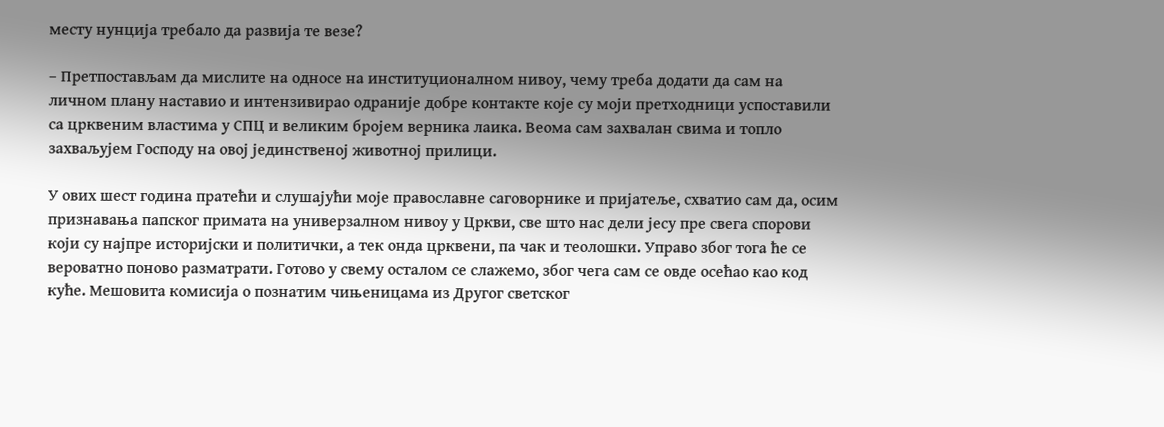месту нунција требало да развија те везе?

– Претпостављам да мислите на односе на институционалном нивоу, чему треба додати да сам на личном плану наставио и интензивирао одраније добре контакте које су моји претходници успоставили са црквеним властима у СПЦ и великим бројем верника лаика. Веома сам захвалан свима и топло захваљујем Господу на овој јединственој животној прилици.

У ових шест година пратећи и слушајући моје православне саговорнике и пријатеље, схватио сам да, осим признавања папског примата на универзалном нивоу у Цркви, све што нас дели јесу пре свега спорови који су најпре историјски и политички, а тек онда црквени, па чак и теолошки. Управо због тога ће се вероватно поново разматрати. Готово у свему осталом се слажемо, због чега сам се овде осећао као код куће. Мешовита комисија о познатим чињеницама из Другог светског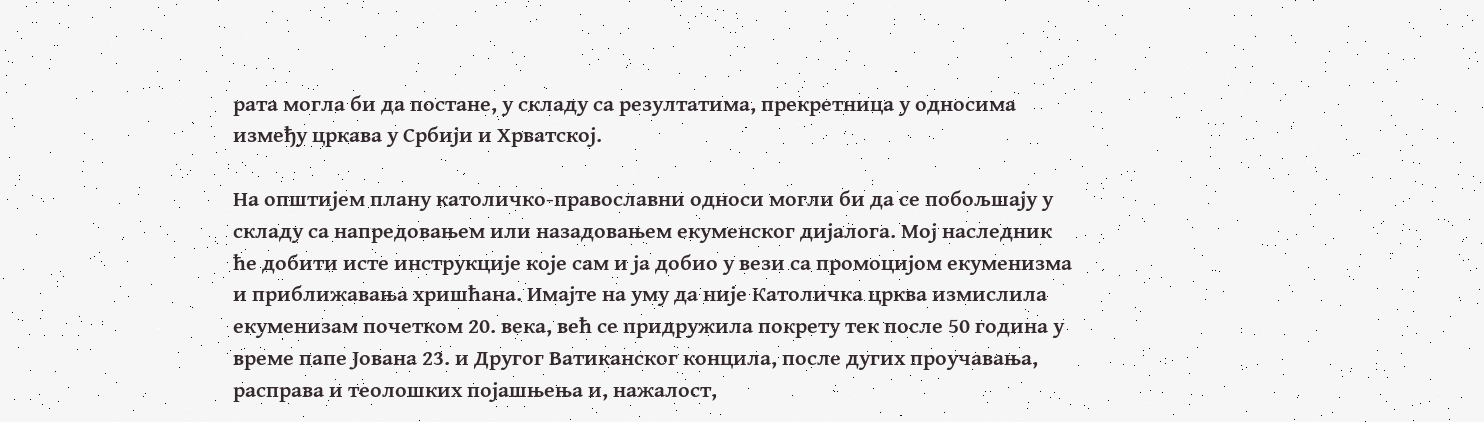рата могла би да постане, у складу са резултатима, прекретница у односима између цркава у Србији и Хрватској.

На општијем плану католичко-православни односи могли би да се побољшају у складу са напредовањем или назадовањем екуменског дијалога. Мој наследник ће добити исте инструкције које сам и ја добио у вези са промоцијом екуменизма и приближавања хришћана. Имајте на уму да није Католичка црква измислила екуменизам почетком 20. века, већ се придружила покрету тек после 50 година у време папе Јована 23. и Другог Ватиканског концила, после дугих проучавања, расправа и теолошких појашњења и, нажалост,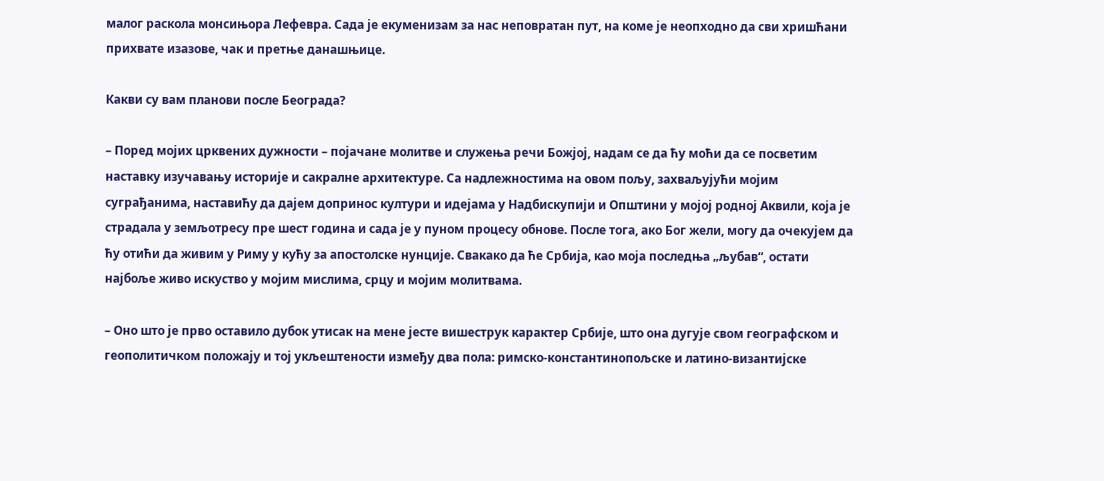малог раскола монсињора Лефевра. Сада је екуменизам за нас неповратан пут, на коме је неопходно да сви хришћани прихвате изазове, чак и претње данашњице.

Какви су вам планови после Београда?

– Поред мојих црквених дужности – појачане молитве и служења речи Божјој, надам се да ћу моћи да се посветим наставку изучавању историје и сакралне архитектуре. Са надлежностима на овом пољу, захваљујући мојим суграђанима, наставићу да дајем допринос култури и идејама у Надбискупији и Општини у мојој родној Аквили, која је страдала у земљотресу пре шест година и сада је у пуном процесу обнове. После тога, ако Бог жели, могу да очекујем да ћу отићи да живим у Риму у кућу за апостолске нунције. Свакако да ће Србија, као моја последња „љубав“, остати најбоље живо искуство у мојим мислима, срцу и мојим молитвама.

– Оно што је прво оставило дубок утисак на мене јесте вишеструк карактер Србије, што она дугује свом географском и геополитичком положају и тој укљештености између два пола: римско-константинопољске и латино-византијске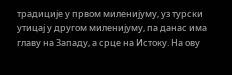традиције у првом миленијуму, уз турски утицај у другом миленијуму, па данас има главу на Западу, а срце на Истоку. На ову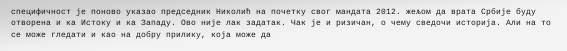специфичност је поново указао председник Николић на почетку свог мандата 2012. жељом да врата Србије буду отворена и ка Истоку и ка Западу. Ово није лак задатак. Чак је и ризичан, о чему сведочи историја. Али на то се може гледати и као на добру прилику, која може да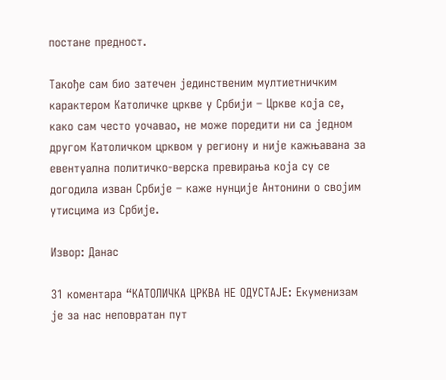постане предност.

Такође сам био затечен јединственим мултиетничким карактером Католичке цркве у Србији – Цркве која се, како сам често уочавао, не може поредити ни са једном другом Католичком црквом у региону и није кажњавана за евентуална политичко-верска превирања која су се догодила изван Србије – каже нунције Антонини о својим утисцима из Србије.

Извор: Данас

31 коментара “КАТОЛИЧКА ЦРКВА НЕ ОДУСТАЈЕ: Екуменизам је за нас неповратан пут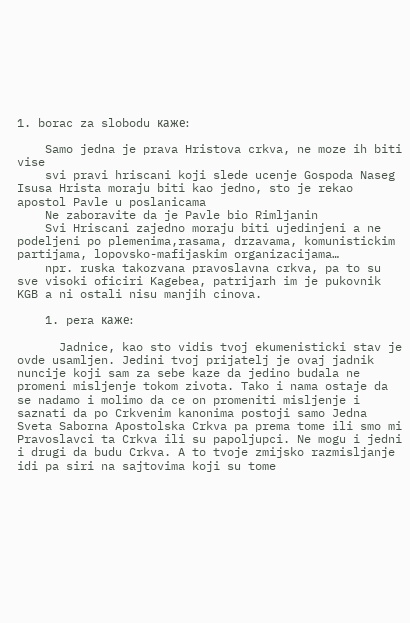1. borac za slobodu каже:

    Samo jedna je prava Hristova crkva, ne moze ih biti vise
    svi pravi hriscani koji slede ucenje Gospoda Naseg Isusa Hrista moraju biti kao jedno, sto je rekao apostol Pavle u poslanicama
    Ne zaboravite da je Pavle bio Rimljanin
    Svi Hriscani zajedno moraju biti ujedinjeni a ne podeljeni po plemenima,rasama, drzavama, komunistickim partijama, lopovsko-mafijaskim organizacijama…
    npr. ruska takozvana pravoslavna crkva, pa to su sve visoki oficiri Kagebea, patrijarh im je pukovnik KGB a ni ostali nisu manjih cinova.

    1. pera каже:

      Jadnice, kao sto vidis tvoj ekumenisticki stav je ovde usamljen. Jedini tvoj prijatelj je ovaj jadnik nuncije koji sam za sebe kaze da jedino budala ne promeni misljenje tokom zivota. Tako i nama ostaje da se nadamo i molimo da ce on promeniti misljenje i saznati da po Crkvenim kanonima postoji samo Jedna Sveta Saborna Apostolska Crkva pa prema tome ili smo mi Pravoslavci ta Crkva ili su papoljupci. Ne mogu i jedni i drugi da budu Crkva. A to tvoje zmijsko razmisljanje idi pa siri na sajtovima koji su tome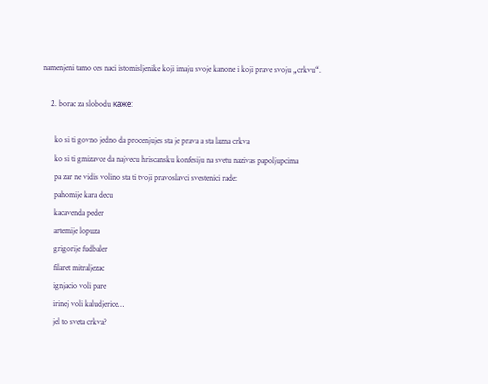namenjeni tamo ces naci istomisljenike koji imaju svoje kanone i koji prave svoju „crkvu“.

    2. borac za slobodu каже:

      ko si ti govno jedno da procenjujes sta je prava a sta lazna crkva
      ko si ti gmizavce da najvecu hriscansku konfesiju na svetu nazivas papoljupcima
      pa zar ne vidis volino sta ti tvoji pravoslavci svestenici rade:
      pahomije kara decu
      kacavenda peder
      artemije lopuza
      grigorije fudbaler
      filaret mitraljezac
      ignjacio voli pare
      irinej voli kaludjerice…
      jel to sveta crkva?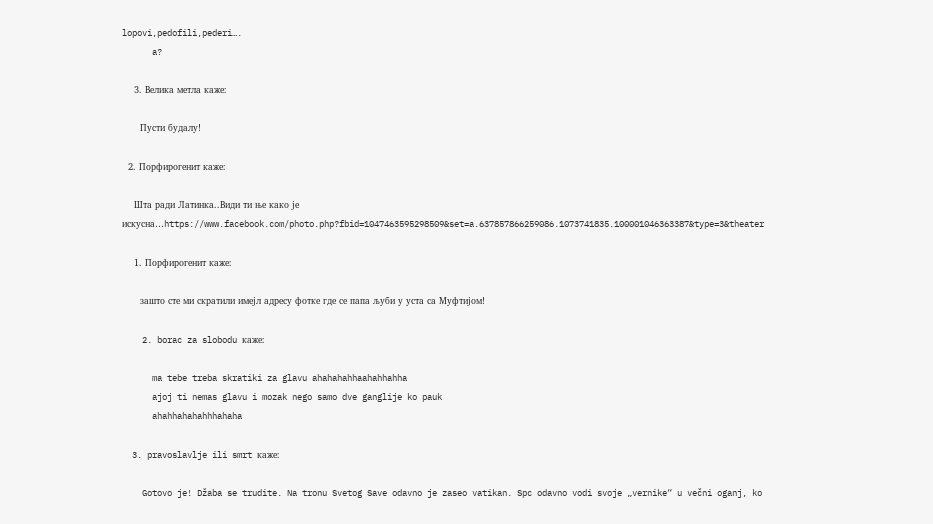lopovi,pedofili,pederi….
      a?

    3. Велика метла каже:

      Пусти будалу!

  2. Порфирогенит каже:

    Шта ради Латинка..Види ти ње како је искусна…https://www.facebook.com/photo.php?fbid=1047463595298509&set=a.637857866259086.1073741835.100001046363387&type=3&theater

    1. Порфирогенит каже:

      зашто сте ми скратили имејл адресу фотке где се папа љуби у уста са Муфтијом!

    2. borac za slobodu каже:

      ma tebe treba skratiki za glavu ahahahahhaahahhahha
      ajoj ti nemas glavu i mozak nego samo dve ganglije ko pauk
      ahahhahahahhhahaha

  3. pravoslavlje ili smrt каже:

    Gotovo je! Džaba se trudite. Na tronu Svetog Save odavno je zaseo vatikan. Spc odavno vodi svoje „vernike“ u večni oganj, ko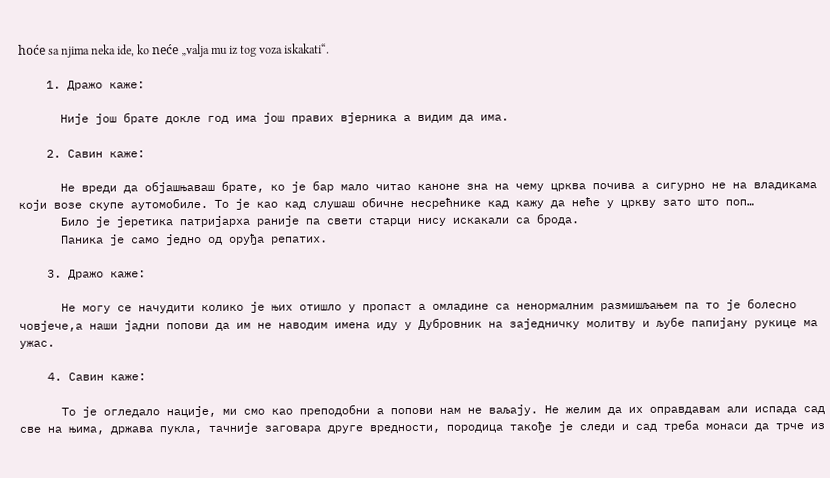hoće sa njima neka ide, ko neće „valja mu iz tog voza iskakati“.

    1. Дражо каже:

      Није још брате докле год има још правих вјерника а видим да има.

    2. Савин каже:

      Не вреди да објашњаваш брате, ко је бар мало читао каноне зна на чему црква почива а сигурно не на владикама који возе скупе аутомобиле. То је као кад слушаш обичне несрећнике кад кажу да неће у цркву зато што поп…
      Било је јеретика патријарха раније па свети старци нису искакали са брода.
      Паника је само једно од оруђа репатих.

    3. Дражо каже:

      Не могу се начудити колико је њих отишло у пропаст а омладине са ненормалним размишљањем па то је болесно човјече,а наши јадни попови да им не наводим имена иду у Дубровник на заједничку молитву и љубе папијану рукице ма ужас.

    4. Савин каже:

      То је огледало нације, ми смо као преподобни а попови нам не ваљају. Не желим да их оправдавам али испада сад све на њима, држава пукла, тачније заговара друге вредности, породица такође је следи и сад треба монаси да трче из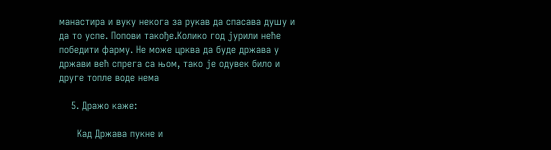манастира и вуку некога за рукав да спасава душу и да то успе. Попови такође.Колико год јурили неће победити фарму. Не може црква да буде држава у држави већ спрега са њом, тако је одувек било и друге топле воде нема

    5. Дражо каже:

      Кад Држава пукне и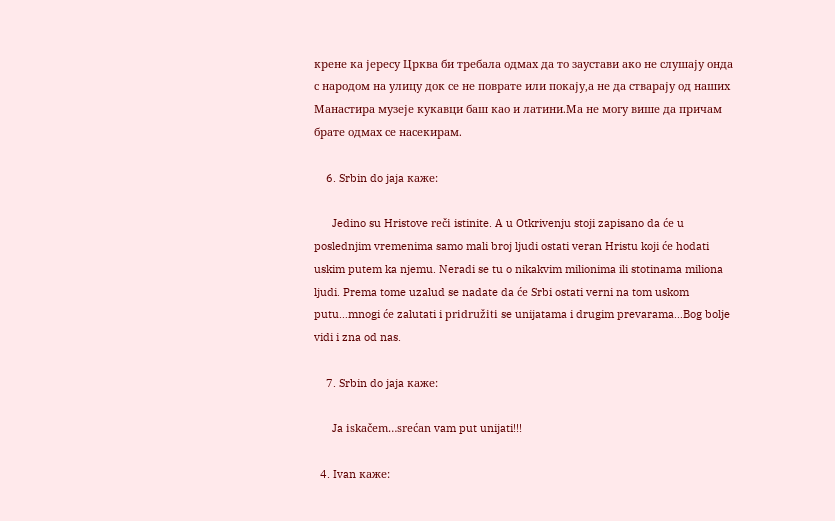крене ка јересу Црква би требала одмах да то заустави ако не слушају онда с народом на улицу док се не поврате или покају,а не да стварају од наших Манастира музеје кукавци баш као и латини.Ма не могу више да причам брате одмах се насекирам.

    6. Srbin do jaja каже:

      Jedino su Hristove reči istinite. A u Otkrivenju stoji zapisano da će u poslednjim vremenima samo mali broj ljudi ostati veran Hristu koji će hodati uskim putem ka njemu. Neradi se tu o nikakvim milionima ili stotinama miliona ljudi. Prema tome uzalud se nadate da će Srbi ostati verni na tom uskom putu…mnogi će zalutati i pridružiti se unijatama i drugim prevarama…Bog bolje vidi i zna od nas.

    7. Srbin do jaja каже:

      Ja iskačem…srećan vam put unijati!!!

  4. Ivan каже: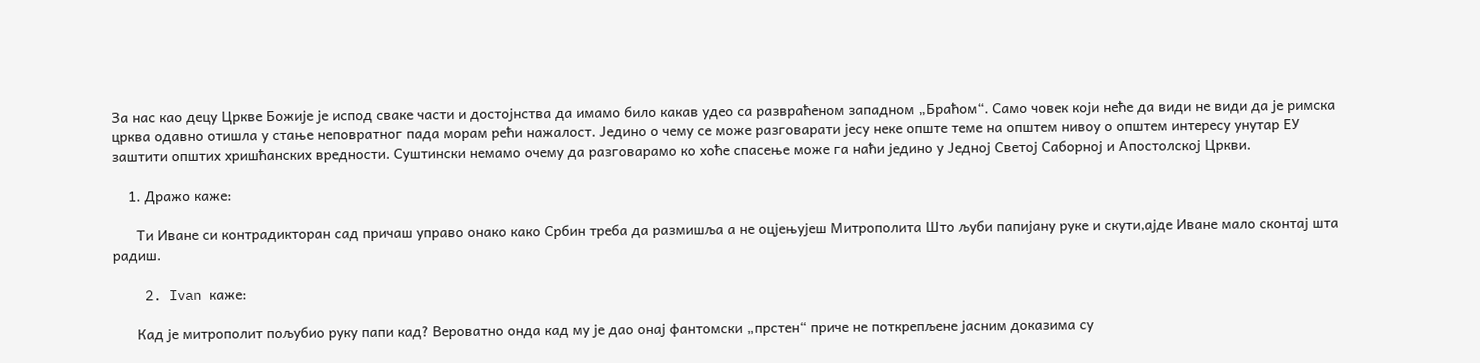За нас као децу Цркве Божије је испод сваке части и достојнства да имамо било какав удео са развраћеном западном „Браћом“. Само човек који неће да види не види да је римска црква одавно отишла у стање неповратног пада морам рећи нажалост. Једино о чему се може разговарати јесу неке опште теме на општем нивоу о општем интересу унутар ЕУ заштити општих хришћанских вредности. Суштински немамо очему да разговарамо ко хоће спасење може га наћи једино у Једној Светој Саборној и Апостолској Цркви.

    1. Дражо каже:

      Ти Иване си контрадикторан сад причаш управо онако како Србин треба да размишља а не оцјењујеш Митрополита Што љуби папијану руке и скути,ајде Иване мало сконтај шта радиш.

    2. Ivan каже:

      Кад је митрополит пољубио руку папи кад? Вероватно онда кад му је дао онај фантомски „прстен“ приче не поткрепљене јасним доказима су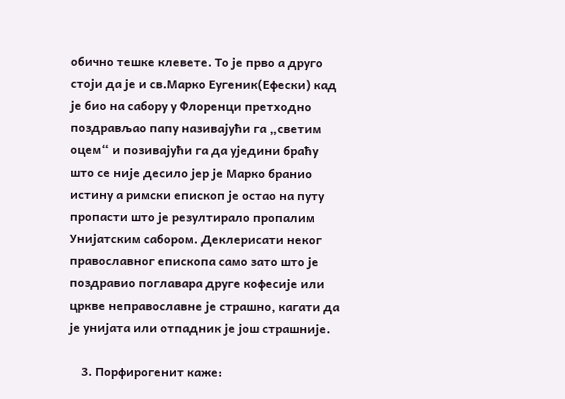обично тешке клевете. То је прво а друго стоји да је и св.Марко Еугеник(Ефески) кад је био на сабору у Флоренци претходно поздрављао папу називајући га „светим оцем“ и позивајући га да уједини браћу што се није десило јер је Марко бранио истину а римски епископ је остао на путу пропасти што је резултирало пропалим Унијатским сабором. Деклерисати неког православног епископа само зато што је поздравио поглавара друге кофесије или цркве неправославне је страшно, кагати да је унијата или отпадник је још страшније.

    3. Порфирогенит каже: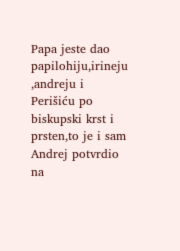Papa jeste dao papilohiju,irineju ,andreju i Perišiću po biskupski krst i prsten,to je i sam Andrej potvrdio na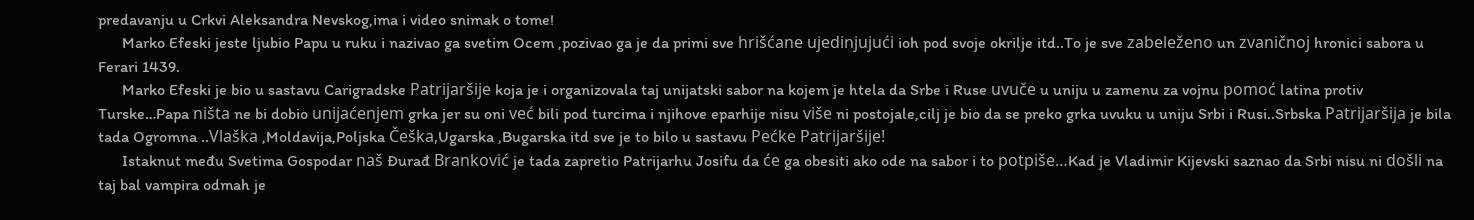predavanju u Crkvi Aleksandra Nevskog,ima i video snimak o tome!
      Marko Efeski jeste ljubio Papu u ruku i nazivao ga svetim Ocem ,pozivao ga je da primi sve hrišćane ujedinjujući ioh pod svoje okrilje itd..To je sve zabeleženo un zvaničnoj hronici sabora u Ferari 1439.
      Marko Efeski je bio u sastavu Carigradske Patrijaršije koja je i organizovala taj unijatski sabor na kojem je htela da Srbe i Ruse uvuče u uniju u zamenu za vojnu pomoć latina protiv Turske…Papa ništa ne bi dobio unijaćenjem grka jer su oni već bili pod turcima i njihove eparhije nisu više ni postojale,cilj je bio da se preko grka uvuku u uniju Srbi i Rusi..Srbska Patrijaršija je bila tada Ogromna ..Vlaška ,Moldavija,Poljska Češka,Ugarska ,Bugarska itd sve je to bilo u sastavu Pećke Patrijaršije!
      Istaknut među Svetima Gospodar naš Đurađ Branković je tada zapretio Patrijarhu Josifu da će ga obesiti ako ode na sabor i to potpiše…Kad je Vladimir Kijevski saznao da Srbi nisu ni došli na taj bal vampira odmah je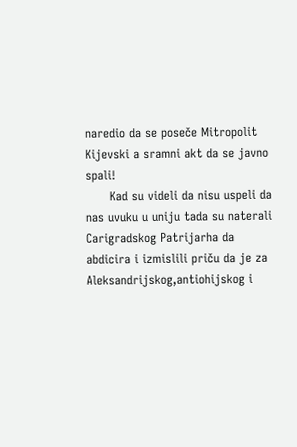naredio da se poseče Mitropolit Kijevski a sramni akt da se javno spali!
      Kad su videli da nisu uspeli da nas uvuku u uniju tada su naterali Carigradskog Patrijarha da abdicira i izmislili priču da je za Aleksandrijskog,antiohijskog i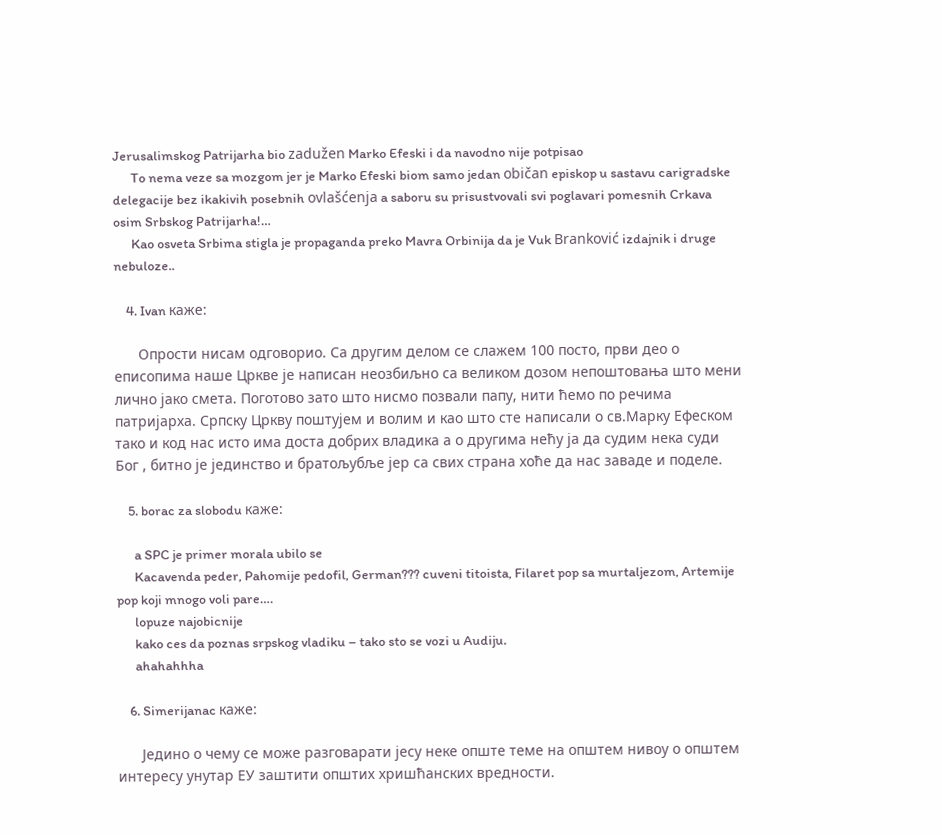Jerusalimskog Patrijarha bio zadužen Marko Efeski i da navodno nije potpisao
      To nema veze sa mozgom jer je Marko Efeski biom samo jedan običan episkop u sastavu carigradske delegacije bez ikakivih posebnih ovlašćenja a saboru su prisustvovali svi poglavari pomesnih Crkava osim Srbskog Patrijarha!…
      Kao osveta Srbima stigla je propaganda preko Mavra Orbinija da je Vuk Branković izdajnik i druge nebuloze..

    4. Ivan каже:

      Опрости нисам одговорио. Са другим делом се слажем 100 посто, први део о еписопима наше Цркве је написан неозбиљно са великом дозом непоштовања што мени лично јако смета. Поготово зато што нисмо позвали папу, нити ћемо по речима патријарха. Српску Цркву поштујем и волим и као што сте написали о св.Марку Ефеском тако и код нас исто има доста добрих владика а о другима нећу ја да судим нека суди Бог , битно је јединство и братољубље јер са свих страна хоће да нас заваде и поделе.

    5. borac za slobodu каже:

      a SPC je primer morala ubilo se
      Kacavenda peder, Pahomije pedofil, German??? cuveni titoista, Filaret pop sa murtaljezom, Artemije pop koji mnogo voli pare….
      lopuze najobicnije
      kako ces da poznas srpskog vladiku – tako sto se vozi u Audiju.
      ahahahhha

    6. Simerijanac каже:

      Једино о чему се може разговарати јесу неке опште теме на општем нивоу о општем интересу унутар ЕУ заштити општих хришћанских вредности.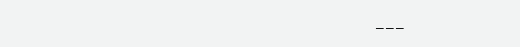___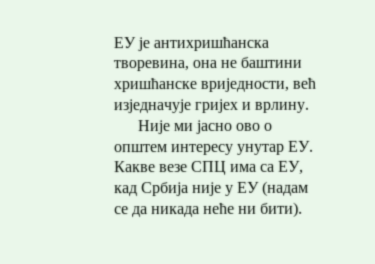ЕУ је антихришћанска творевина, она не баштини хришћанске вриједности, већ изједначује гријех и врлину.
      Није ми јасно ово о општем интересу унутар ЕУ. Какве везе СПЦ има са ЕУ, кад Србија није у ЕУ (надам се да никада неће ни бити).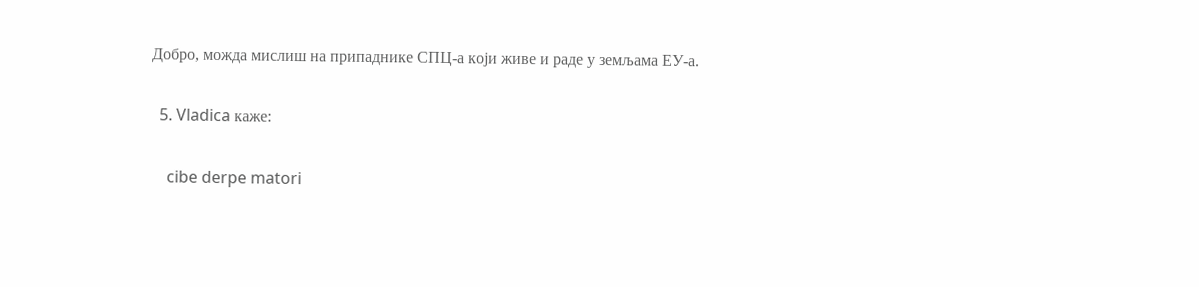Добро, можда мислиш на припаднике СПЦ-а који живе и раде у земљама ЕУ-а.

  5. Vladica каже:

    cibe derpe matori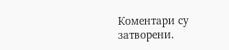Коментари су затворени.